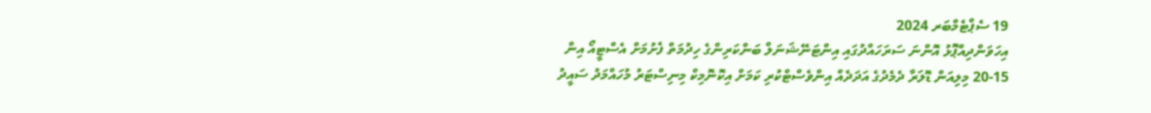19 ސެޕްޓެމްބަރ 2024
އިހަވަންދިއްޕޮޅު އޮންނަ ސަރަހައްދުގައި އިންޓަނޭޝަނަލް ބަންކަރިންގެ ހިދުމަތް ފެށުމަށް އެސްޓީއޯ އިން 15-20 މިލިއަން ޑޮލަރާ ދެމެދުގެ އަދަދެއް އިންވެސްޓްކުރި ކަމަށް އިކޮނޮމިކް މިނިސްޓަރު މުހައްމަދު ސައީދު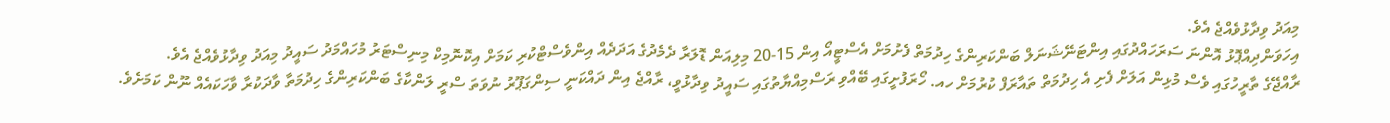މިއަދު ވިދާޅުވެއްޖެ އެވެ.
އިހަވަންދިއްޕޮޅު އޮންނަ ސަރަހައްދުގައި އިންޓަނޭޝަނަލް ބަންކަރިންގެ ހިދުމަތް ފެށުމަށް އެސްޓީއޯ އިން 15-20 މިލިއަން ޑޮލަރާ ދެމެދުގެ އަދަދެއް އިންވެސްޓްކުރި ކަމަށް އިކޮނޮމިކް މިނިސްޓަރު މުހައްމަދު ސައީދު މިއަދު ވިދާޅުވެއްޖެ އެވެ.
ރާއްޖޭގެ ތާރީހުގައި ވެސް މުޅިން އަލަށް ފެށި އެ ހިދުމަތް ތައާރަފް ކުރުމަށް ހއ. ހޯރަފުށީގައި ބޭއްވި ރަސްމިއްޔާތުގައި ސައީދު ވިދާޅުވީ، ރާއްޖެ އިން ދައްކަނީ ސިންގަޕޫރު ނުވަތަ ސްރީ ލަންކާގެ ބަންކަރިންގެ ހިދުމަތާ ވާދަކުރާ ވާހަކައެއް ނޫން ކަމަށެވެ.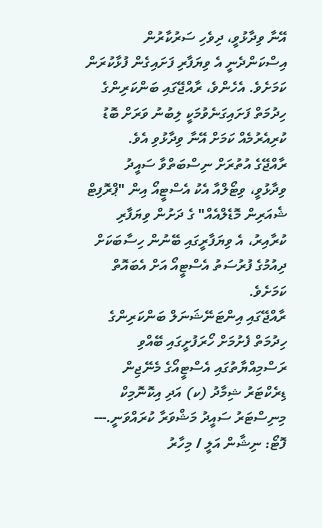އޭނާ ވިދާޅުވީ، ދިވެހި ސަރުކާރުން އިސްކަންދެނީ އެ ވިޔަފާރި ފަށައިގެން ފުޅާކުރަން ކަމަށެވެ. އެހެންވެ، ރާއްޖޭގައި ބަންކަރިންގެ ހިދުމަތް ފަށައިގަނެވުމަކީ ލިބުނު ވަރަށް ބޮޑު ކުރިއެރުމެއް ކަމަށް އޭނާ ވިދާޅުވި އެވެ.
ރާއްޖޭގެ އުތުރަށް ނިސްބަތްވާ ސައީދު ވިދާޅުވީ، ވިޓޯލްއާ އެކު އެސްޓީއޯ އިން "ޕްރޮފިޓް ޝެއަރިން މޮޑެލްއެއް" ގެ ދަށުން ވިޔަފާރި ކުރާއިރު، އެ ވިޔަފާރީގައި ބޭނުން ހިސާބަކަށް ދިއުމުގެ ފުރުސަތު އެސްޓީއޯ އަށް އެބައޮތް ކަމަށެވެ.
ރާއްޖޭގައި އިންޓަނޭޝަނަލް ބަންކަރިންގެ ހިދުމަތް ފެށުމަށް ހޯރަފުށީގައި ބޭއްވި ރަސްމިއްޔާތުގައި އެސްޓީއޯގެ މެނޭޖިން ޑިރެކްޓަރު ޝިމާދު (ކ) އަދި އިކޮނޮމިކް މިނިސްޓަރު ސައީދު މަޝްވަރާ ކުރައްވަނީ.--- ފޮޓޯ: ނިޝާން އަލީ / މިހާރު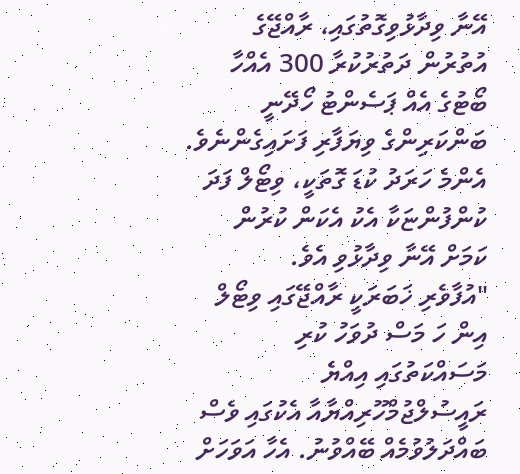އޭނާ ވިދާޅުވިގޮތުގައި، ރާއްޖޭގެ އުތުރުން ދަތުރުކުރާ 300 އެއްހާ ބޯޓުގެ އެއް ޕަސެންޓު ހޯދޭނީ ބަންކަރިންގެ ވިޔަފާރި ފަށައިގެންނެވެ. އެންމެ ހަރަދު ކުޑަ ގޮތަކީ، ވިޓޯލް ފަދަ ކުންފުންޏަކާ އެކު އެކަން ކުރުން ކަމަށް އޭނާ ވިދާޅުވި އެވެ.
"އުފާވެރި ޚަބަރަކީ ރާއްޖޭގައި ވިޓޯލް އިން ހަ މަސް ދުވަހު ކުރި މަސައްކަތުގައި އިއްޔެ ރައީސުލްޖުމްހޫރިއްޔާއާ އެކުގައި ވެސް ބައްދަލުވުމެއް ބޭއްވުނު. އެހާ އަވަހަށް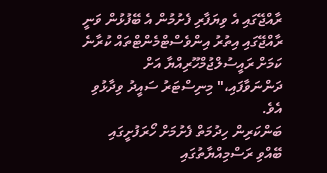ރާއްޖޭގައި އެ ވިޔަފާރި ފެށުމުން އެ ބޭފުޅުން ވަނީ ރާއްޖޭގައި އިތުރު އިންވެސްޓްމެންޓްތައް ކުރާނެ ކަމަށް ރައީސުލްޖުމްހޫރިއްޔާ އަށް ދަންނަވާފައި،" މިނިސްޓަރު ސައީދު ވިދާޅުވި އެވެ.
ބަންކަރިން ހިދުމަތް ފެށުމަށް ހޯރަފުށީގައި ބޭއްވި ރަސްމިއްޔާތުގައި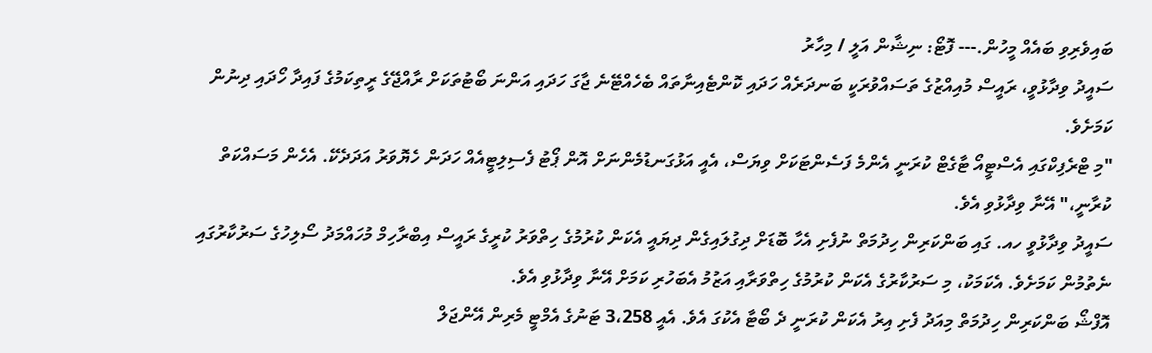ބައިވެރިވި ބައެއް މީހުން.--- ފޮޓޯ: ނިޝާން އަލީ / މިހާރު
ސައީދު ވިދާޅުވީ، ރައީސް މުއިއްޒުގެ ތަސައްވުރަކީ ބަނދަރެއް ހަދައި ކޮންޓެއިނާތައް ބެހެއްޓޭނެ ޖާގަ ހަދައި އަންނަ ބޯޓުތަކަށް ރާއްޖޭގެ ރީތިކަމުގެ ފައިދާ ހޯދައި ދިނުން ކަމަށެވެ.
"މި ޓްރެފިކްގައި އެސްޓީއޯ ޓާގެޓް ކުރަނީ އެންމެ ފަސެންޓަކަށް ވިޔަސް، އެއީ އަޅުގަނޑުމެންނަށް އޮން ޕޯޓު ފެސިލިޓީއެއް ހަދަން ހެޔޮވަރު އަދަދެކޭ. އެހެން މަސައްކަތް ކުރާނީ،" އޭނާ ވިދާޅުވި އެވެ.
ސައީދު ވިދާޅުވީ ހއ. ގައި ބަންކަރިން ހިދުމަތް ނުފެށި އެހާ ބޮޑަށް ދިގުލައިގެން ދިޔައީ އެކަން ކުރުމުގެ ހިތްވަރު ކުރީގެ ރައީސް އިބްރާހިމް މުހައްމަދު ސޯލިހުގެ ސަރުކާރުގައި ނެތުމުން ކަމަށެވެ. އެކަމަކު، މި ސަރުކާރުގެ އެކަން ކުރުމުގެ ހިތްވަރާއި އަޒުމު އެބަހުރި ކަމަށް އޭނާ ވިދާޅުވި އެވެ.
އޮފްޝޯ ބަންކަރިން ހިދުމަތް މިއަދު ފެށި އިރު އެކަން ކުރަނީ ދެ ބޯޓާ އެކުގަ އެވެ. އެއީ 3،258 ޓަނުގެ އެމްޓީ މެރިން އޭންޖަލް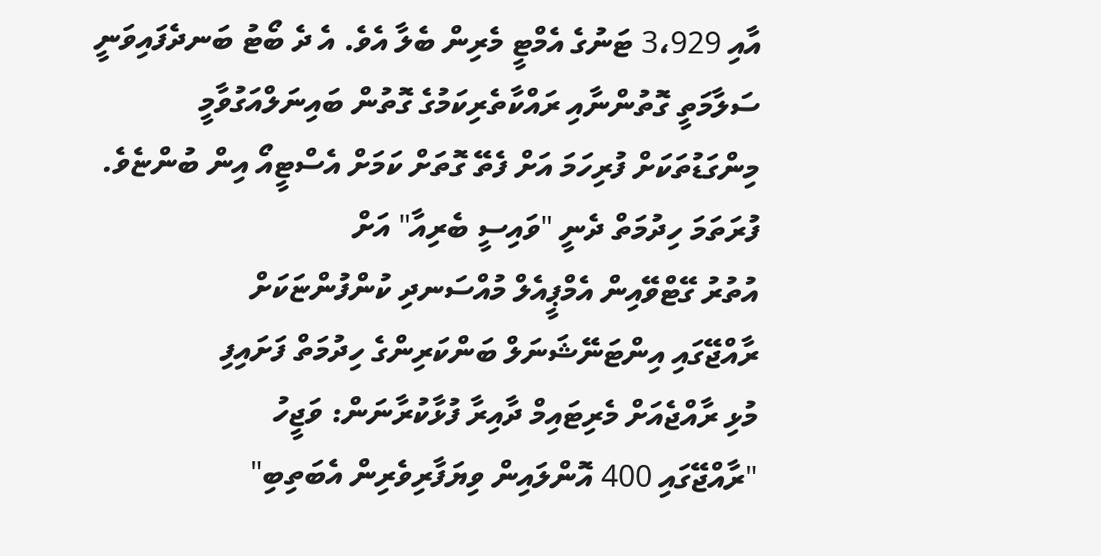އާއި 3،929 ޓަނުގެ އެމްޓީ މެރިން ބެލާ އެވެ. އެ ދެ ބޯޓު ބަނދެފައިވަނީ ސަލާމަތީ ގޮތުންނާއި ރައްކާތެރިކަމުގެ ގޮތުން ބައިނަލްއަގުވާމީ މިންގަޑުތަކަށް ފުރިހަމަ އަށް ފެތޭ ގޮތަށް ކަމަށް އެސްޓީއޯ އިން ބުންޏެވެ.
ފުރަތަމަ ހިދުމަތް ދެނީ "ވައިސީ ބެރިއާ" އަށް
އުތުރު ގޭޓްވޭއިން އެމްޕީއެލް މުއްސަނދި ކުންފުންޏަކަށް
ރާއްޖޭގައި އިންޓަނޭޝަނަލް ބަންކަރިންގެ ހިދުމަތް ފަށައިފި
މުޅި ރާއްޖެއަށް މެރިޓައިމް ދާއިރާ ފުޅާކުރާނަން: ވަޖީހު
"ރާއްޖޭގައި 400 އޮންލައިން ވިޔަފާރިވެރިން އެބަތިބި"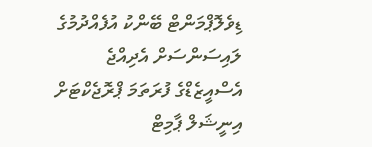ޑިވެލޮޕްމަންޓް ބޭންކު އުފެއްދުމުގެ ލައިސަންސަށް އެދިއްޖެ
އެސްއީޒެޑްގެ ފުރަތަމަ ޕްރޮޖެކްޓަށް އިނީޝަލް ޕާމިޓް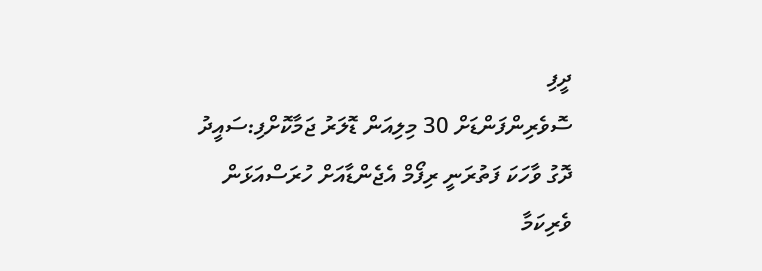ދީފި
ސޮވެރިންފަންޑަށް 30 މިލިއަން ޑޮލަރު ޖަމާކޮށްފި:ސައީދު
ދޮގު ވާހަކަ ފަތުރަނީ ރިފޯމް އެޖެންޑާއަށް ހުރަސްއަޅަން
ވެރިކަމާ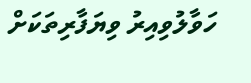ހަވާލުވިއިރު ވިޔަފާރިތަކަށް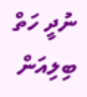ނުދީ ހަތް ބިލިއަން